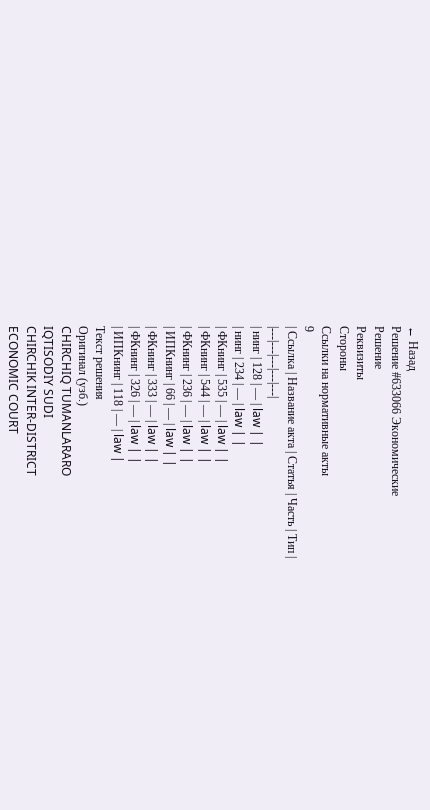← Назад
Решение #633066 Экономические
Решение
Реквизиты
Стороны
Ссылки на нормативные акты
9
| Ссылка | Название акта | Статья | Часть | Тип |
|---|---|---|---|---|
| нинг | 128 | — | law | |
| нинг | 234 | — | law | |
| ФКнинг | 535 | — | law | |
| ФКнинг | 544 | — | law | |
| ФКнинг | 236 | — | law | |
| ИПКнинг | 66 | — | law | |
| ФКнинг | 333 | — | law | |
| ФКнинг | 326 | — | law | |
| ИПКнинг | 118 | — | law |
Текст решения
Оригинал (узб.)
CHIRCHIQ TUMANLARARO
IQTISODIY SUDI
CHIRCHIK INTER-DISTRICT
ECONOMIC COURT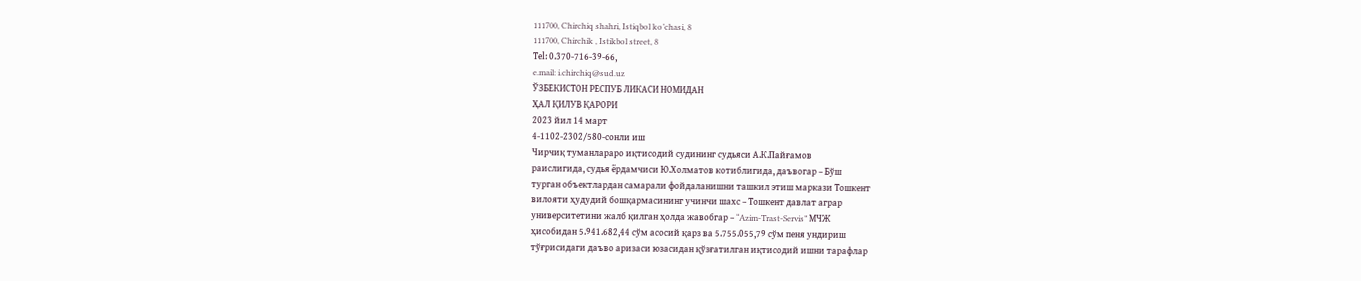111700, Chirchiq shahri, Istiqbol ko’chasi, 8
111700, Chirchik , Istikbol street, 8
Тel: 0.370-716-39-66,
e.mail: i.chirchiq@sud.uz
ЎЗБЕКИСТОН РЕСПУБ ЛИКАСИ НОМИДАН
ҲАЛ ҚИЛУВ ҚАРОРИ
2023 йил 14 март
4-1102-2302/580-сонли иш
Чирчиқ туманлараро иқтисодий судининг судьяси А.К.Пайғамов
раислигида, судья ёрдамчиси Ю.Холматов котиблигида, даъвогар – Бўш
турган объектлардан самарали фойдаланишни ташкил этиш маркази Тошкент
вилояти ҳудудий бошқармасининг учинчи шахс – Тошкент давлат аграр
университетини жалб қилган ҳолда жавобгар – “Azim-Trast-Servis” МЧЖ
ҳисобидан 5.941.682,44 сўм асосий қарз ва 5.755.055,79 сўм пеня ундириш
тўғрисидаги даъво аризаси юзасидан қўзғатилган иқтисодий ишни тарафлар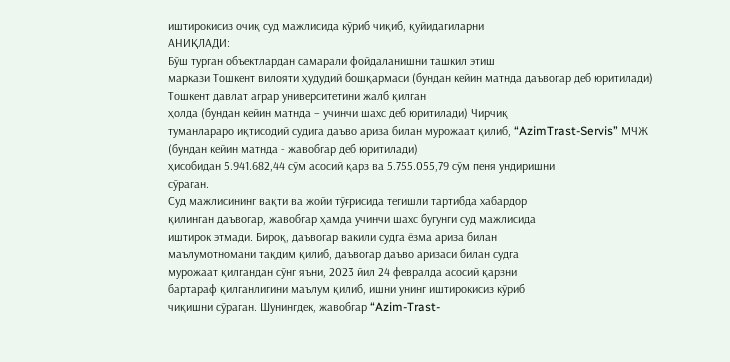иштирокисиз очиқ суд мажлисида кўриб чиқиб, қуйидагиларни
АНИҚЛАДИ:
Бўш турган объектлардан самарали фойдаланишни ташкил этиш
маркази Тошкент вилояти ҳудудий бошқармаси (бундан кейин матнда даъвогар деб юритилади) Тошкент давлат аграр университетини жалб қилган
ҳолда (бундан кейин матнда – учинчи шахс деб юритилади) Чирчиқ
туманлараро иқтисодий судига даъво ариза билан мурожаат қилиб, “AzimTrast-Servis” МЧЖ (бундан кейин матнда - жавобгар деб юритилади)
ҳисобидан 5.941.682,44 сўм асосий қарз ва 5.755.055,79 сўм пеня ундиришни
сўраган.
Суд мажлисининг вақти ва жойи тўғрисида тегишли тартибда хабардор
қилинган даъвогар, жавобгар ҳамда учинчи шахс бугунги суд мажлисида
иштирок этмади. Бироқ, даъвогар вакили судга ёзма ариза билан
маълумотномани тақдим қилиб, даъвогар даъво аризаси билан судга
мурожаат қилгандан сўнг яъни, 2023 йил 24 февралда асосий қарзни
бартараф қилганлигини маълум қилиб, ишни унинг иштирокисиз кўриб
чиқишни сўраган. Шунингдек, жавобгар “Azim-Trast-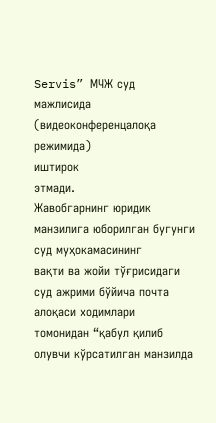Servis” МЧЖ суд
мажлисида
(видеоконференцалоқа
режимида)
иштирок
этмади.
Жавобгарнинг юридик манзилига юборилган бугунги суд муҳокамасининг
вақти ва жойи тўғрисидаги суд ажрими бўйича почта алоқаси ходимлари
томонидан “қабул қилиб олувчи кўрсатилган манзилда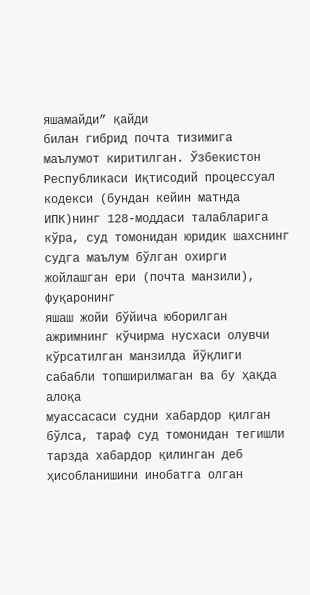яшамайди” қайди
билан гибрид почта тизимига маълумот киритилган. Ўзбекистон
Республикаси Иқтисодий процессуал кодекси (бундан кейин матнда ИПК)нинг 128-моддаси талабларига кўра, суд томонидан юридик шахснинг
судга маълум бўлган охирги жойлашган ери (почта манзили), фуқаронинг
яшаш жойи бўйича юборилган ажримнинг кўчирма нусхаси олувчи
кўрсатилган манзилда йўқлиги сабабли топширилмаган ва бу ҳақда алоқа
муассасаси судни хабардор қилган бўлса, тараф суд томонидан тегишли
тарзда хабардор қилинган деб ҳисобланишини инобатга олган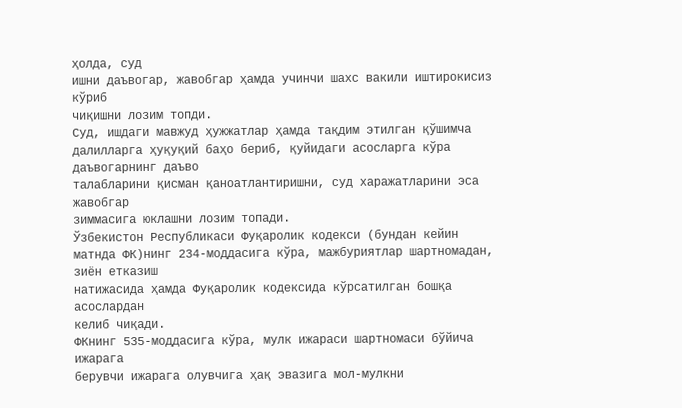ҳолда, суд
ишни даъвогар, жавобгар ҳамда учинчи шахс вакили иштирокисиз кўриб
чиқишни лозим топди.
Суд, ишдаги мавжуд ҳужжатлар ҳамда тақдим этилган қўшимча
далилларга ҳуқуқий баҳо бериб, қуйидаги асосларга кўра даъвогарнинг даъво
талабларини қисман қаноатлантиришни, суд харажатларини эса жавобгар
зиммасига юклашни лозим топади.
Ўзбекистон Республикаси Фуқаролик кодекси (бундан кейин матнда ФК)нинг 234-моддасига кўра, мажбуриятлар шартномадан, зиён етказиш
натижасида ҳамда Фуқаролик кодексида кўрсатилган бошқа асослардан
келиб чиқади.
ФКнинг 535-моддасига кўра, мулк ижараси шартномаси бўйича ижарага
берувчи ижарага олувчига ҳақ эвазига мол-мулкни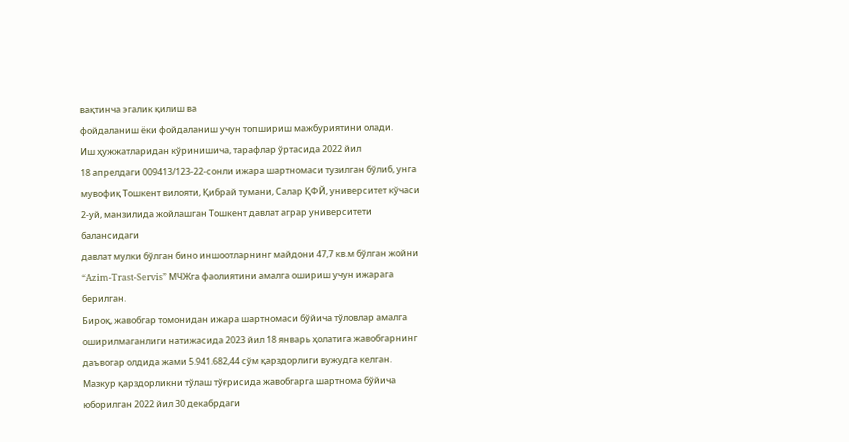вақтинча эгалик қилиш ва
фойдаланиш ёки фойдаланиш учун топшириш мажбуриятини олади.
Иш ҳужжатларидан кўринишича, тарафлар ўртасида 2022 йил
18 апрелдаги 009413/123-22-сонли ижара шартномаси тузилган бўлиб, унга
мувофиқ Тошкент вилояти, Қибрай тумани, Салар ҚФЙ, университет кўчаси
2-уй, манзилида жойлашган Тошкент давлат аграр университети балансидаги
давлат мулки бўлган бино иншоотларнинг майдони 47,7 кв.м бўлган жойни
“Azim-Trast-Servis” МЧЖга фаолиятини амалга ошириш учун ижарага
берилган.
Бироқ, жавобгар томонидан ижара шартномаси бўйича тўловлар амалга
оширилмаганлиги натижасида 2023 йил 18 январь ҳолатига жавобгарнинг
даъвогар олдида жами 5.941.682,44 сўм қарздорлиги вужудга келган.
Мазкур қарздорликни тўлаш тўғрисида жавобгарга шартнома бўйича
юборилган 2022 йил 30 декабрдаги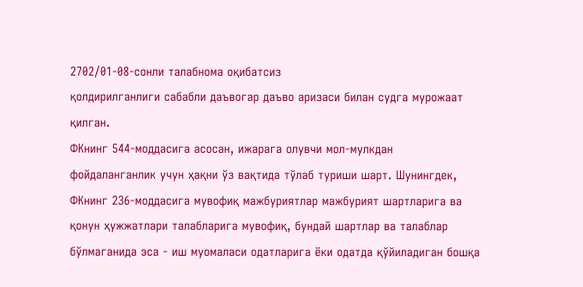2702/01-08-сонли талабнома оқибатсиз
қолдирилганлиги сабабли даъвогар даъво аризаси билан судга мурожаат
қилган.
ФКнинг 544-моддасига асосан, ижарага олувчи мол-мулкдан
фойдаланганлик учун ҳақни ўз вақтида тўлаб туриши шарт. Шунингдек,
ФКнинг 236-моддасига мувофиқ мажбуриятлар мажбурият шартларига ва
қонун ҳужжатлари талабларига мувофиқ, бундай шартлар ва талаблар
бўлмаганида эса - иш муомаласи одатларига ёки одатда қўйиладиган бошқа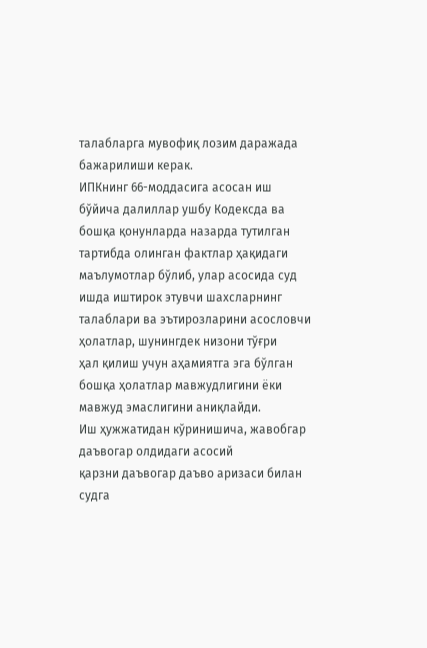талабларга мувофиқ лозим даражада бажарилиши керак.
ИПКнинг 66-моддасига асосан иш бўйича далиллар ушбу Кодексда ва
бошқа қонунларда назарда тутилган тартибда олинган фактлар ҳақидаги
маълумотлар бўлиб, улар асосида суд ишда иштирок этувчи шахсларнинг
талаблари ва эътирозларини асословчи ҳолатлар, шунингдек низони тўғри
ҳал қилиш учун аҳамиятга эга бўлган бошқа ҳолатлар мавжудлигини ёки
мавжуд эмаслигини аниқлайди.
Иш ҳужжатидан кўринишича, жавобгар даъвогар олдидаги асосий
қарзни даъвогар даъво аризаси билан судга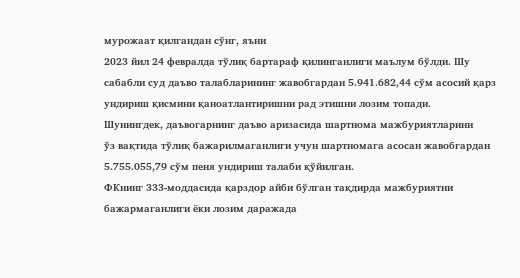мурожаат қилгандан сўнг, яъни
2023 йил 24 февралда тўлиқ бартараф қилинганлиги маълум бўлди. Шу
сабабли суд даъво талабларининг жавобгардан 5.941.682,44 сўм асосий қарз
ундириш қисмини қаноатлантиришни рад этишни лозим топади.
Шунингдек, даъвогарнинг даъво аризасида шартнома мажбуриятларини
ўз вақтида тўлиқ бажарилмаганлиги учун шартномага асосан жавобгардан
5.755.055,79 сўм пеня ундириш талаби қўйилган.
ФКнинг 333-моддасида қарздор айби бўлган тақдирда мажбуриятни
бажармаганлиги ёки лозим даражада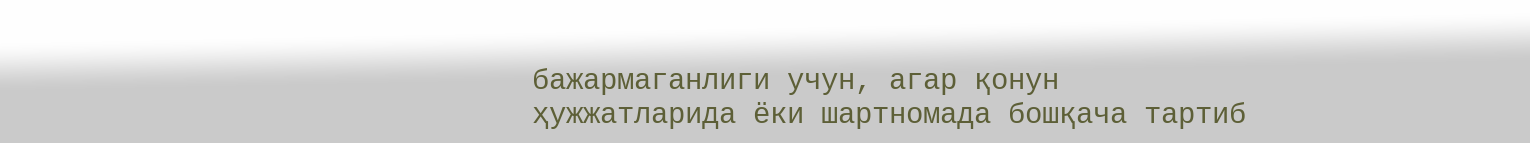бажармаганлиги учун, агар қонун
ҳужжатларида ёки шартномада бошқача тартиб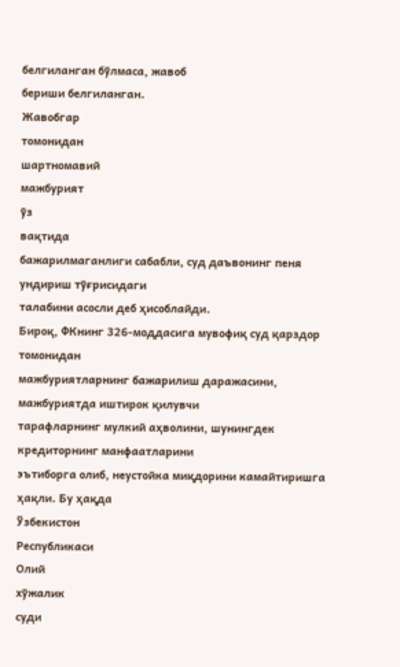белгиланган бўлмаса, жавоб
бериши белгиланган.
Жавобгар
томонидан
шартномавий
мажбурият
ўз
вақтида
бажарилмаганлиги сабабли, суд даъвонинг пеня ундириш тўғрисидаги
талабини асосли деб ҳисоблайди.
Бироқ, ФКнинг 326-моддасига мувофиқ суд қарздор томонидан
мажбуриятларнинг бажарилиш даражасини, мажбуриятда иштирок қилувчи
тарафларнинг мулкий аҳволини, шунингдек кредиторнинг манфаатларини
эътиборга олиб, неустойка миқдорини камайтиришга ҳақли. Бу ҳақда
Ўзбекистон
Республикаси
Олий
хўжалик
суди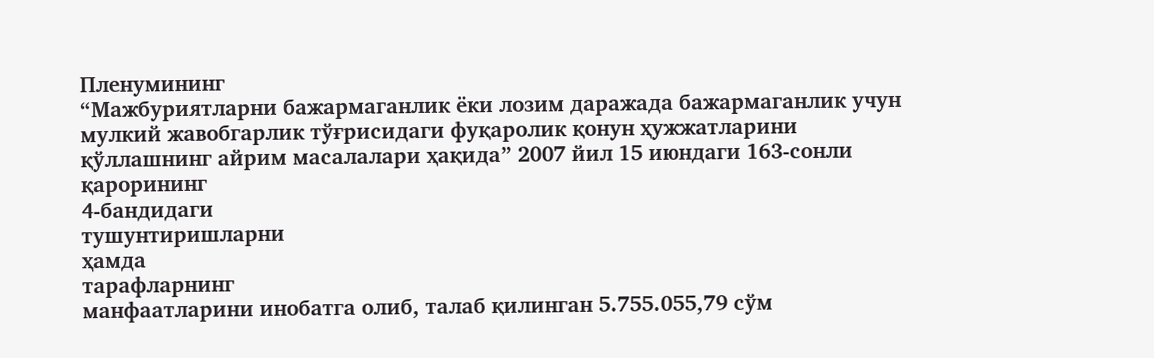Пленумининг
“Мажбуриятларни бажармаганлик ёки лозим даражада бажармаганлик учун
мулкий жавобгарлик тўғрисидаги фуқаролик қонун ҳужжатларини
қўллашнинг айрим масалалари ҳақида” 2007 йил 15 июндаги 163-сонли
қарорининг
4-бандидаги
тушунтиришларни
ҳамда
тарафларнинг
манфаатларини инобатга олиб, талаб қилинган 5.755.055,79 сўм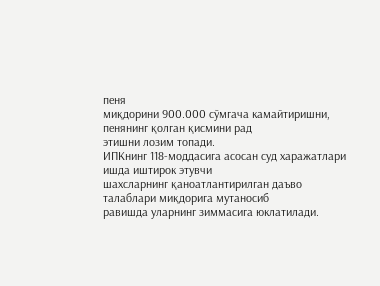пеня
миқдорини 900.000 сўмгача камайтиришни, пенянинг қолган қисмини рад
этишни лозим топади.
ИПКнинг 118-моддасига асосан суд харажатлари ишда иштирок этувчи
шахсларнинг қаноатлантирилган даъво талаблари миқдорига мутаносиб
равишда уларнинг зиммасига юклатилади.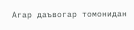Агар даъвогар томонидан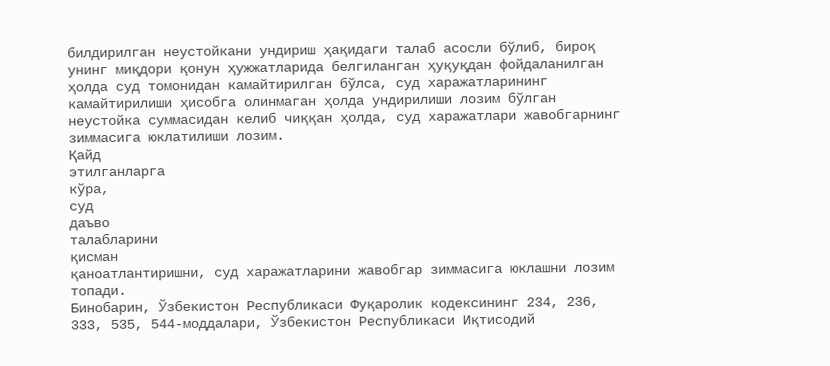билдирилган неустойкани ундириш ҳақидаги талаб асосли бўлиб, бироқ
унинг миқдори қонун ҳужжатларида белгиланган ҳуқуқдан фойдаланилган
ҳолда суд томонидан камайтирилган бўлса, суд харажатларининг
камайтирилиши ҳисобга олинмаган ҳолда ундирилиши лозим бўлган
неустойка суммасидан келиб чиққан ҳолда, суд харажатлари жавобгарнинг
зиммасига юклатилиши лозим.
Қайд
этилганларга
кўра,
суд
даъво
талабларини
қисман
қаноатлантиришни, суд харажатларини жавобгар зиммасига юклашни лозим
топади.
Бинобарин, Ўзбекистон Республикаси Фуқаролик кодексининг 234, 236,
333, 535, 544-моддалари, Ўзбекистон Республикаси Иқтисодий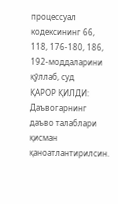процессуал
кодексининг 66, 118, 176-180, 186, 192-моддаларини қўллаб, суд
ҚАРОР ҚИЛДИ:
Даъвогарнинг даъво талаблари қисман қаноатлантирилсин.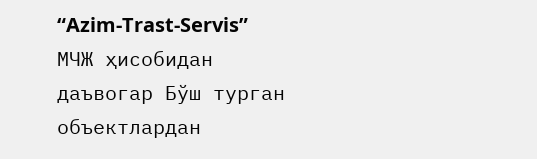“Azim-Trast-Servis” МЧЖ ҳисобидан даъвогар Бўш турган объектлардан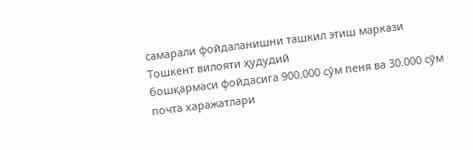самарали фойдаланишни ташкил этиш маркази Тошкент вилояти ҳудудий
бошқармаси фойдасига 900.000 сўм пеня ва 30.000 сўм почта харажатлари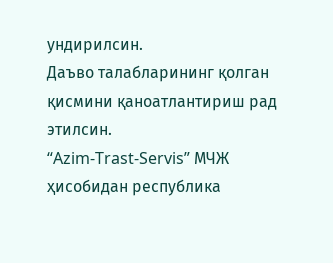ундирилсин.
Даъво талабларининг қолган қисмини қаноатлантириш рад этилсин.
“Azim-Trast-Servis” МЧЖ ҳисобидан республика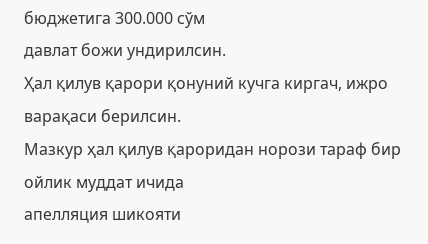бюджетига 300.000 сўм
давлат божи ундирилсин.
Ҳал қилув қарори қонуний кучга киргач, ижро варақаси берилсин.
Мазкур ҳал қилув қароридан норози тараф бир ойлик муддат ичида
апелляция шикояти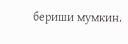бериши мумкин.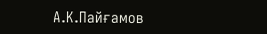А.К.Пайғамов